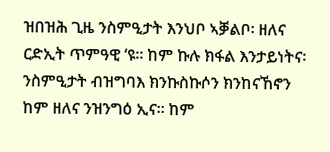ዝበዝሕ ጊዜ ንስምዒታት እንህቦ ኣቓልቦ፡ ዘለና ርድኢት ጥምዓዊ ‘ዩ። ከም ኩሉ ክፋል እንታይነትና፡ ንስምዒታት ብዝግባእ ክንኩስኩሶን ክንከናኸኖን ከም ዘለና ንዝንግዕ ኢና። ከም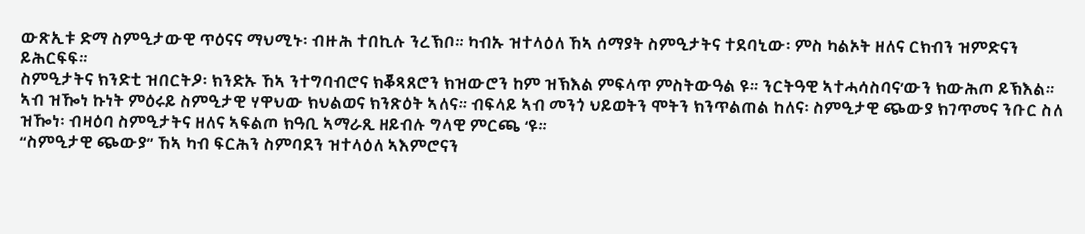ውጽኢቱ ድማ ስምዒታውዊ ጥዕናና ማህሚኑ፡ ብዙሕ ተበኪሉ ንረኽቦ። ካብኡ ዝተላዕለ ኸኣ ሰማያት ስምዒታትና ተደባኒው፡ ምስ ካልኦት ዘለና ርክብን ዝምድናን ይሕርፍፍ።
ስምዒታትና ክንድቲ ዝበርትዖ፡ ክንድኡ ኸኣ ንተግባብሮና ክቖጻጸሮን ክዝውሮን ከም ዝኽእል ምፍላጥ ምስትውዓል ዩ። ንርትዓዊ ኣተሓሳስባና’ውን ክውሕጦ ይኽእል። ኣብ ዝዀነ ኩነት ምዕሩይ ስምዒታዊ ሃዋህው ክህልወና ክንጽዕት ኣለና። ብፍላይ ኣብ መንጎ ህይወትን ሞትን ክንጥልጠል ከለና፡ ስምዒታዊ ጭውያ ክገጥመና ንቡር ስለ ዝዀነ፡ ብዛዕባ ስምዒታትና ዘለና ኣፍልጦ ክዓቢ ኣማራጺ ዘይብሉ ግላዊ ምርጫ ‘ዩ።
“ስምዒታዊ ጭውያ” ኸኣ ካብ ፍርሕን ስምባደን ዝተላዕለ ኣእምሮናን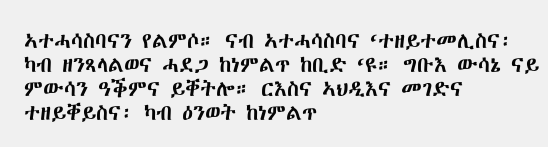ኣተሓሳስባናን የልምሶ። ናብ ኣተሓሳስባና ‘ተዘይተመሊስና፡ ካብ ዘንጻላልወና ሓደጋ ከነምልጥ ከቢድ ‘ዩ። ግቡእ ውሳኔ ናይ ምውሳን ዓቕምና ይቐትሎ። ርእስና ኣህዲእና መገድና ተዘይቐይስና፡ ካብ ዕንወት ከነምልጥ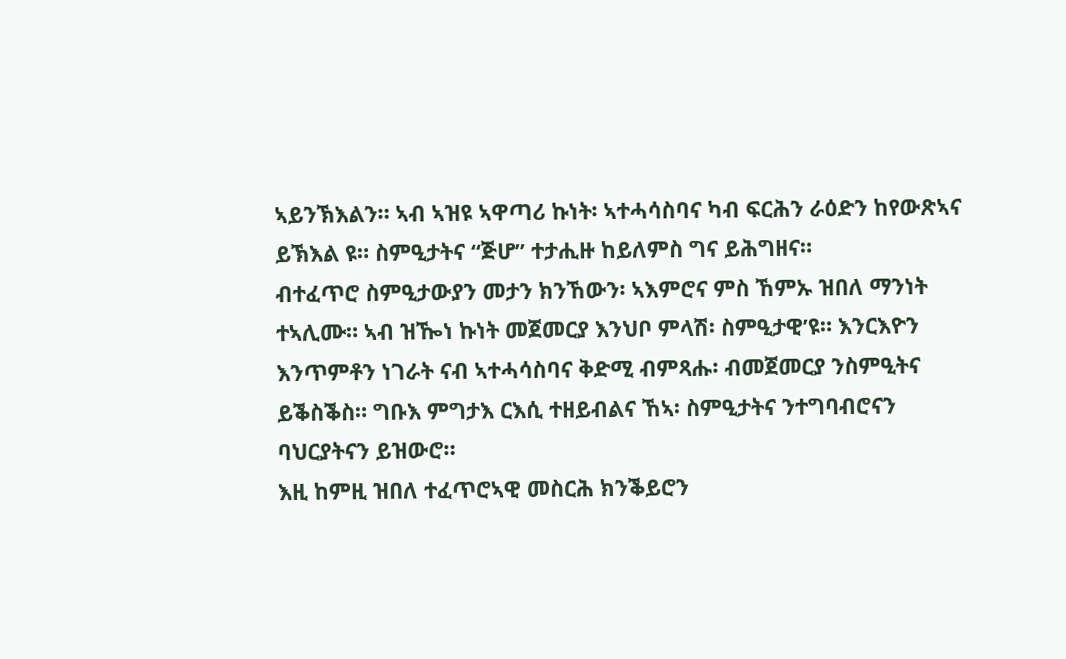ኣይንኽእልን። ኣብ ኣዝዩ ኣዋጣሪ ኩነት፡ ኣተሓሳስባና ካብ ፍርሕን ራዕድን ከየውጽኣና ይኽእል ዩ። ስምዒታትና “ጅሆ” ተታሒዙ ከይለምስ ግና ይሕግዘና።
ብተፈጥሮ ስምዒታውያን መታን ክንኸውን፡ ኣእምሮና ምስ ኸምኡ ዝበለ ማንነት ተኣሊሙ። ኣብ ዝዀነ ኩነት መጀመርያ እንህቦ ምላሽ፡ ስምዒታዊ’ዩ። እንርእዮን እንጥምቶን ነገራት ናብ ኣተሓሳስባና ቅድሚ ብምጻሑ፡ ብመጀመርያ ንስምዒትና ይቕስቕስ። ግቡእ ምግታእ ርእሲ ተዘይብልና ኸኣ፡ ስምዒታትና ንተግባብሮናን ባህርያትናን ይዝውሮ።
እዚ ከምዚ ዝበለ ተፈጥሮኣዊ መስርሕ ክንቕይሮን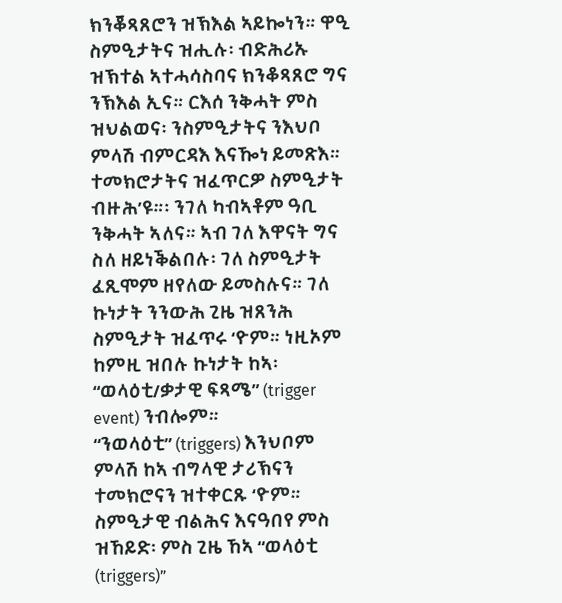ክንቖጻጸሮን ዝኽእል ኣይኰነን። ዋዒ ስምዒታትና ዝሒሉ፡ ብድሕሪኡ ዝኽተል ኣተሓሳስባና ክንቆጻጸሮ ግና ንኽእል ኢና። ርእሰ ንቅሓት ምስ ዝህልወና፡ ንስምዒታትና ንእህቦ ምላሽ ብምርዳእ እናዀነ ይመጽእ።
ተመክሮታትና ዝፈጥርዎ ስምዒታት ብዙሕ’ዩ።፡ ንገለ ካብኣቶም ዓቢ ንቅሓት ኣለና። ኣብ ገለ እዋናት ግና ስለ ዘይነቕልበሉ፡ ገለ ስምዒታት ፈጺሞም ዘየለው ይመስሉና። ገለ ኩነታት ንንውሕ ጊዜ ዝጸንሕ ስምዒታት ዝፈጥሩ ‘ዮም። ነዚኦም ከምዚ ዝበሉ ኩነታት ከኣ፡ “ወላዕቲ/ቃታዊ ፍጻሜ” (trigger event) ንብሎም።
“ንወላዕቲ” (triggers) እንህቦም ምላሽ ከኣ ብግላዊ ታሪኽናን ተመክሮናን ዝተቀርጹ ‘ዮም። ስምዒታዊ ብልሕና እናዓበየ ምስ ዝኸይድ፡ ምስ ጊዜ ኸኣ “ወላዕቲ (triggers)”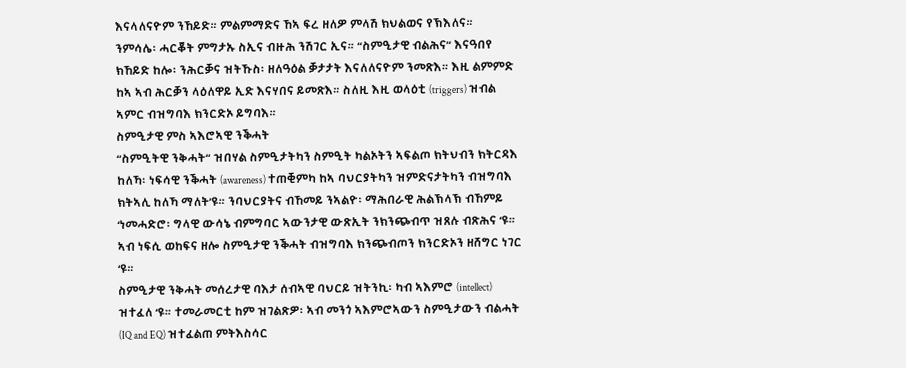እናላለናዮም ንኸይድ። ምልምማድና ኸኣ ፍረ ዘለዎ ምላሽ ክህልወና የኽእለና።
ንምሳሌ፡ ሓርቖት ምግታኡ ስኢና ብዙሕ ንሽገር ኢና። “ስምዒታዊ ብልሕና” እናዓበየ ክኸይድ ከሎ፡ ንሕርቓና ዝትኹስ፡ ዘለዓዕል ቓታታት እናለለናዮም ንመጽእ። እዚ ልምምድ ከኣ ኣብ ሕርቓን ላዕለዋይ ኢድ እናሃበና ይመጽእ። ስለዚ እዚ ወላዕቲ (triggers) ዝብል ኣምር ብዝግባእ ክንርድኦ ይግባእ።
ስምዒታዊ ምስ ኣእሮኣዊ ንቕሓት
“ስምዒትዊ ንቅሓት“ ዝበሃል ስምዒታትካን ስምዒት ካልኦትን ኣፍልጦ ክትህብን ክትርዳእ ከለኻ፡ ነፍሳዊ ንቕሓት (awareness) ተጠቒምካ ከኣ ባህርያትካን ዝምድናታትካን ብዝግባእ ክትኣሊ ከለኻ ማለት’ዩ። ንባህርያትና ብኸመይ ንኣልዮ፡ ማሕበራዊ ሕልኽላኽ ብኸምይ ‘ነመሓድሮ፡ ግላዊ ውሳኔ ብምግባር ኣውንታዊ ውጽኢት ንክንጭብጥ ዝጸሉ ብጽሕና ‘ዩ። ኣብ ነፍሲ ወከፍና ዘሎ ስምዒታዊ ንቕሓት ብዝግባእ ክንጭብጦን ክንርድኦን ዘሸግር ነገር ‘ዩ።
ስምዒታዊ ንቅሓት መሰረታዊ ባእታ ሰብኣዊ ባህርይ ዝትንኪ፡ ካብ ኣእምሮ (intellect) ዝተፈለ ‘ዩ። ተመራመርቲ ከም ዝገልጽዎ፡ ኣብ መንጎ ኣእምሮኣውን ስምዒታውን ብልሓት (IQ and EQ) ዝተፈልጠ ምትእስሳር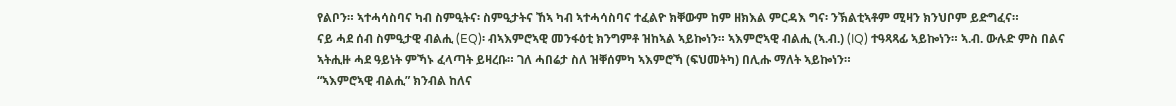የልቦን። ኣተሓሳስባና ካብ ስምዒትና፡ ስምዒታትና ኸኣ ካብ ኣተሓሳስባና ተፈልዮ ክቐውም ከም ዘክእል ምርዳእ ግና፡ ንኽልቲኣቶም ሚዛን ክንህቦም ይድግፈና።
ናይ ሓደ ሰብ ስምዒታዊ ብልሒ (EQ)፡ ብኣእምሮኣዊ መንፋዕቲ ክንግምቶ ዝከኣል ኣይኰነን። ኣእምሮኣዊ ብልሒ (ኣ.ብ.) (IQ) ተዓጻጻፊ ኣይኰነን። ኣ.ብ. ውሉድ ምስ በልና ኣትሒዙ ሓደ ዓይነት ምኻኑ ፈላጣት ይዛረቡ። ገለ ሓበሬታ ስለ ዝቐሰምካ ኣእምሮኻ (ፍህመትካ) በሊሑ ማለት ኣይኰነን።
“ኣእምሮኣዊ ብልሒ” ክንብል ከለና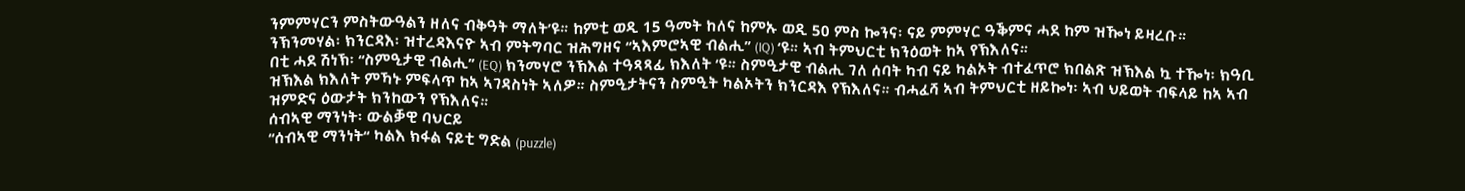ንምምሃርን ምስትውዓልን ዘለና ብቅዓት ማለት’ዩ። ከምቲ ወዲ 15 ዓመት ከለና ከምኡ ወዲ 50 ምስ ኰንና፡ ናይ ምምሃር ዓቕምና ሓደ ከም ዝዀነ ይዛረቡ። ንኽንመሃል፡ ክንርዳእ፡ ዝተረዳእናዮ ኣብ ምትግባር ዝሕግዘና “ኣእምሮኣዊ ብልሒ” (IQ) ‘ዩ። ኣብ ትምህርቲ ክንዕወት ከኣ የኽእለና።
በቲ ሓደ ሽነኽ፡ “ስምዒታዊ ብልሒ” (EQ) ክንመሃሮ ንኽእል ተዓጻጻፊ ክእለት ‘ዩ። ስምዒታዊ ብልሒ ገለ ሰባት ካብ ናይ ካልኦት ብተፈጥሮ ክበልጽ ዝኽእል ኳ ተዀነ፡ ክዓቢ ዝኽእል ክእለት ምኻኑ ምፍላጥ ከኣ ኣገዳስነት ኣለዎ። ስምዒታትናን ስምዒት ካልኦትን ክንርዳእ የኽእለና። ብሓፈሻ ኣብ ትምህርቲ ዘይኰነ፡ ኣብ ህይወት ብፍላይ ከኣ ኣብ ዝምድና ዕውታት ክንከውን የኽእለና።
ሰብኣዊ ማንነት፡ ውልቓዊ ባህርይ
“ሰብኣዊ ማንነት“ ካልእ ክፋል ናይቲ ግድል (puzzle)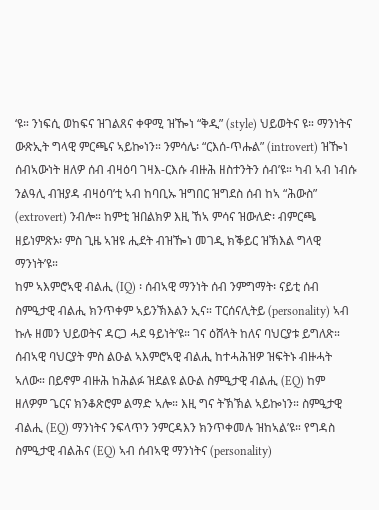‘ዩ። ንነፍሲ ወከፍና ዝገልጸና ቀዋሚ ዝዀነ “ቅዲ” (style) ህይወትና ዩ። ማንነትና ውጽኢት ግላዊ ምርጫና ኣይኰነን። ንምሳሌ፡ “ርእሰ-ጥሑል” (introvert) ዝዀነ ሰብኣውነት ዘለዎ ሰብ ብዛዕባ ገዛእ-ርእሱ ብዙሕ ዘስተንትን ሰብ’ዩ። ካብ ኣብ ነብሱ ንልዓሊ ብዝያዳ ብዛዕባ’ቲ ኣብ ከባቢኡ ዝግበር ዝግደስ ሰብ ከኣ “ሕውስ” (extrovert) ንብሎ። ከምቲ ዝበልክዎ እዚ ኸኣ ምሳና ዝውለድ፡ ብምርጫ ዘይነምጽኦ፡ ምስ ጊዜ ኣዝዩ ሒደት ብዝዀነ መገዲ ክቕይር ዝኽእል ግላዊ ማንነት’ዩ።
ከም ኣእምሮኣዊ ብልሒ (IQ) ፡ ሰብኣዊ ማንነት ሰብ ንምግማት፡ ናይቲ ሰብ ስምዒታዊ ብልሒ ክንጥቀም ኣይንኽእልን ኢና። ፐርሰናሊትይ (personality) ኣብ ኩሉ ዘመን ህይወትና ዳርጋ ሓደ ዓይነት’ዩ። ገና ዕሸላት ከለና ባህርያቱ ይግለጽ። ሰብኣዊ ባህርያት ምስ ልዑል ኣእምሮኣዊ ብልሒ ከተሓሕዝዎ ዝፍትኑ ብዙሓት ኣለው። በይኖም ብዙሕ ከሕልፉ ዝደልዩ ልዑል ስምዒታዊ ብልሒ (EQ) ከም ዘለዎም ጌርና ክንቆጽሮም ልማድ ኣሎ። እዚ ግና ትኽኽል ኣይኰነን። ስምዒታዊ ብልሒ (EQ) ማንነትና ንፍላጥን ንምርዳእን ክንጥቀመሉ ዝከኣል’ዩ። የግዳስ ስምዒታዊ ብልሕና (EQ) ኣብ ሰብኣዊ ማንነትና (personality)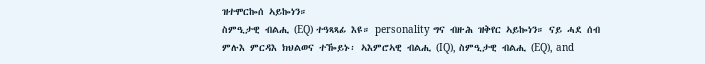ዝተሞርኰሰ ኣይኰነን።
ስምዒታዊ ብልሒ (EQ) ተዓጻጻፊ እዩ። personality ግና ብዙሕ ዝቅየር ኣይኰነን። ናይ ሓደ ሰብ ምሉእ ምርዳእ ክህልወና ተዀይኑ፡ ኣእምሮኣዊ ብልሒ (IQ), ስምዒታዊ ብልሒ (EQ), and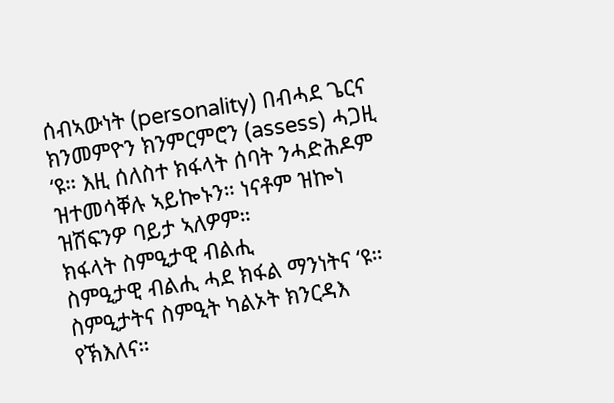ሰብኣውነት (personality) በብሓደ ጌርና ክንመምዮን ክንምርምሮን (assess) ሓጋዚ ‘ዩ። እዚ ሰለስተ ክፋላት ሰባት ንሓድሕዶም ዝተመሳቐሉ ኣይኰኑን። ነናቶም ዝኰነ ዝሽፍንዎ ባይታ ኣለዎም።
ክፋላት ስምዒታዊ ብልሒ
ስምዒታዊ ብልሒ ሓደ ክፋል ማንነትና ‘ዩ። ስምዒታትና ስምዒት ካልኦት ክንርዳእ የኽእለና።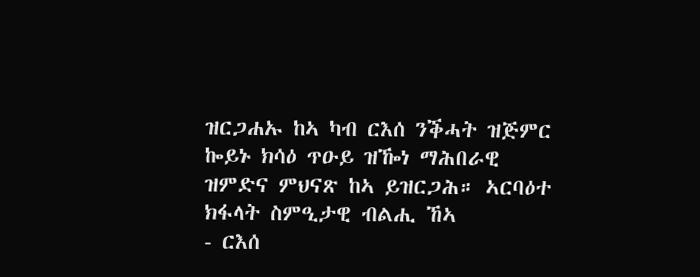ዝርጋሐኡ ከኣ ካብ ርእሰ ንቕሓት ዝጅምር ኰይኑ ክሳዕ ጥዑይ ዝዀነ ማሕበራዊ ዝምድና ምህናጽ ከኣ ይዝርጋሕ። ኣርባዕተ ክፋላት ስምዒታዊ ብልሒ ኸኣ
- ርእሰ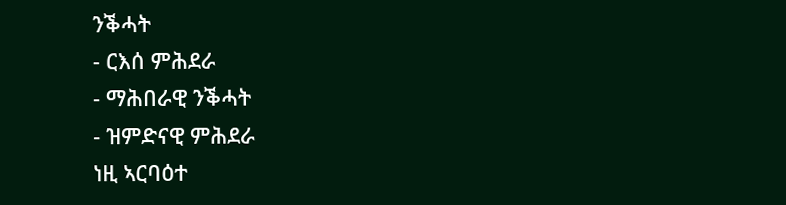ንቕሓት
- ርእሰ ምሕደራ
- ማሕበራዊ ንቕሓት
- ዝምድናዊ ምሕደራ
ነዚ ኣርባዕተ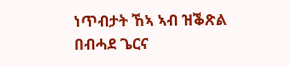ነጥብታት ኸኣ ኣብ ዝቕጽል በብሓደ ጌርና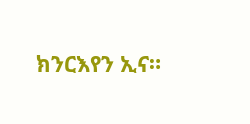ክንርእየን ኢና።